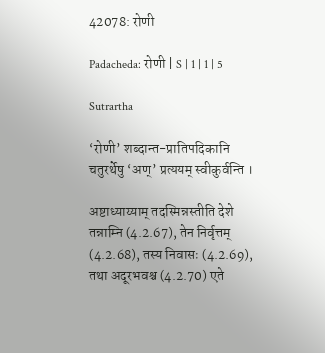42078: रोणी

Padacheda: रोणी | S | 1 | 1 | 5

Sutrartha

‘रोणी’ शब्दान्त-प्रातिपदिकानि चतुरर्थेषु ‘अण्’ प्रत्ययम् स्वीकुर्वन्ति ।

अष्टाध्याय्याम् तदस्मिन्नस्तीति देशे तन्नाम्नि (4.2.67), तेन निर्वृत्तम् (4.2.68), तस्य निवासः (4.2.69), तथा अदूरभवश्च (4.2.70) एते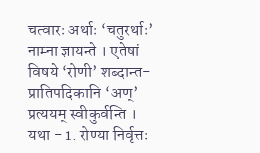चत्वारः अर्थाः ‘चतुरर्थाः’ नाम्ना ज्ञायन्ते । एतेषां विषये ‘रोणी’ शब्दान्त-प्रातिपदिकानि ‘अण्’ प्रत्ययम् स्वीकुर्वन्ति । यथा - 1. रोण्या निर्वृत्तः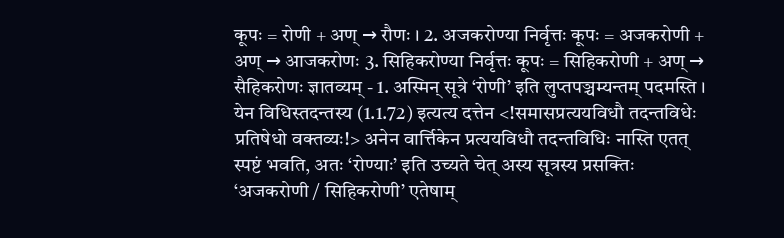कूपः = रोणी + अण् → रौणः । 2. अजकरोण्या निर्वृत्तः कूपः = अजकरोणी + अण् → आजकरोणः 3. सिहिकरोण्या निर्वृत्तः कूपः = सिहिकरोणी + अण् → सैहिकरोणः ज्ञातव्यम् - 1. अस्मिन् सूत्रे ‘रोणी’ इति लुप्तपञ्चम्यन्तम् पदमस्ति । येन विधिस्तदन्तस्य (1.1.72) इत्यत्य दत्तेन <!समासप्रत्ययविधौ तदन्तविधेः प्रतिषेधो वक्तव्यः!> अनेन वार्त्तिकेन प्रत्ययविधौ तदन्तविधिः नास्ति एतत् स्पष्टं भवति, अतः ‘रोण्याः’ इति उच्यते चेत् अस्य सूत्रस्य प्रसक्तिः ‘अजकरोणी / सिहिकरोणी’ एतेषाम्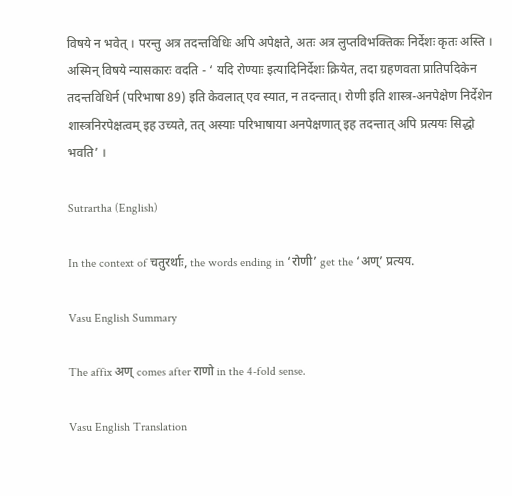विषये न भवेत् । परन्तु अत्र तदन्तविधिः अपि अपेक्षते, अतः अत्र लुप्तविभक्तिकः निर्देशः कृतः अस्ति । अस्मिन् विषये न्यासकारः वदति - ‘ यदि रोण्याः इत्यादिनिर्देशः क्रियेत, तदा ग्रहणवता प्रातिपदिकेन तदन्तविधिर्न (परिभाषा 89) इति केवलात् एव स्यात, न तदन्तात्। रोणी इति शास्त्र-अनपेक्षेण निर्देशेन शास्त्रनिरपेक्षत्वम् इह उच्यते, तत् अस्याः परिभाषाया अनपेक्षणात् इह तदन्तात् अपि प्रत्ययः सिद्धो भवति’ ।

Sutrartha (English)

In the context of चतुरर्थाः, the words ending in ‘रोणी’ get the ‘अण्’ प्रत्यय.

Vasu English Summary

The affix अण् comes after राणो in the 4-fold sense.

Vasu English Translation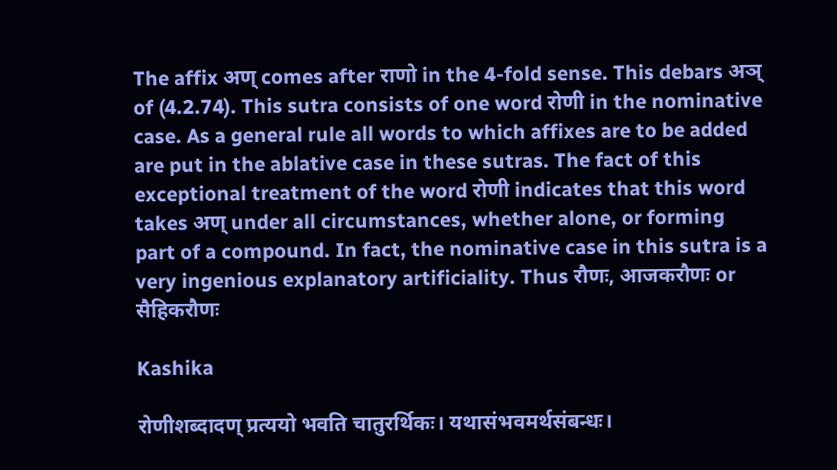The affix अण् comes after राणो in the 4-fold sense. This debars अञ् of (4.2.74). This sutra consists of one word रोणी in the nominative case. As a general rule all words to which affixes are to be added are put in the ablative case in these sutras. The fact of this exceptional treatment of the word रोणी indicates that this word takes अण् under all circumstances, whether alone, or forming part of a compound. In fact, the nominative case in this sutra is a very ingenious explanatory artificiality. Thus रौणः, आजकरौणः or सैहिकरौणः

Kashika

रोणीशब्दादण् प्रत्ययो भवति चातुरर्थिकः। यथासंभवमर्थसंबन्धः।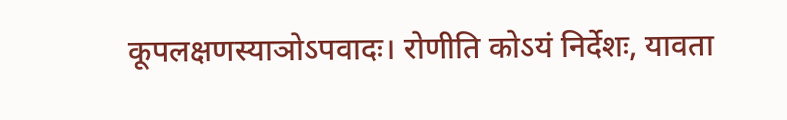कूपलक्षणस्याञोऽपवादः। रोणीति कोऽयं निर्देशः, यावता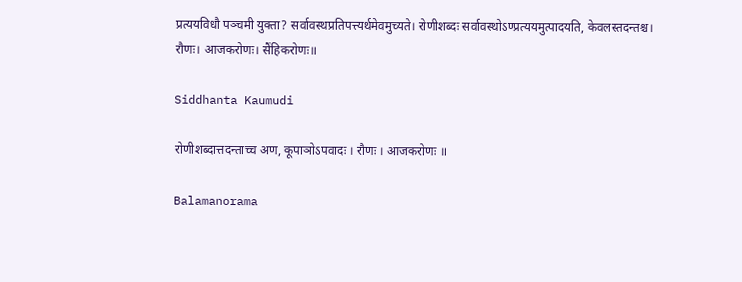प्रत्ययविधौ पञ्चमी युक्ता? सर्वावस्थप्रतिपत्त्यर्थमेवमुच्यते। रोणीशब्दः सर्वावस्थोऽण्प्रत्ययमुत्पादयति, केवलस्तदन्तश्च। रौणः। आजकरोणः। सैंहिकरोणः॥

Siddhanta Kaumudi

रोणीशब्दात्तदन्ताच्च अण, कूपाञोऽपवादः । रौणः । आजकरोणः ॥

Balamanorama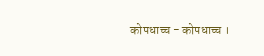कोपधाच्च - कोपधाच्च ।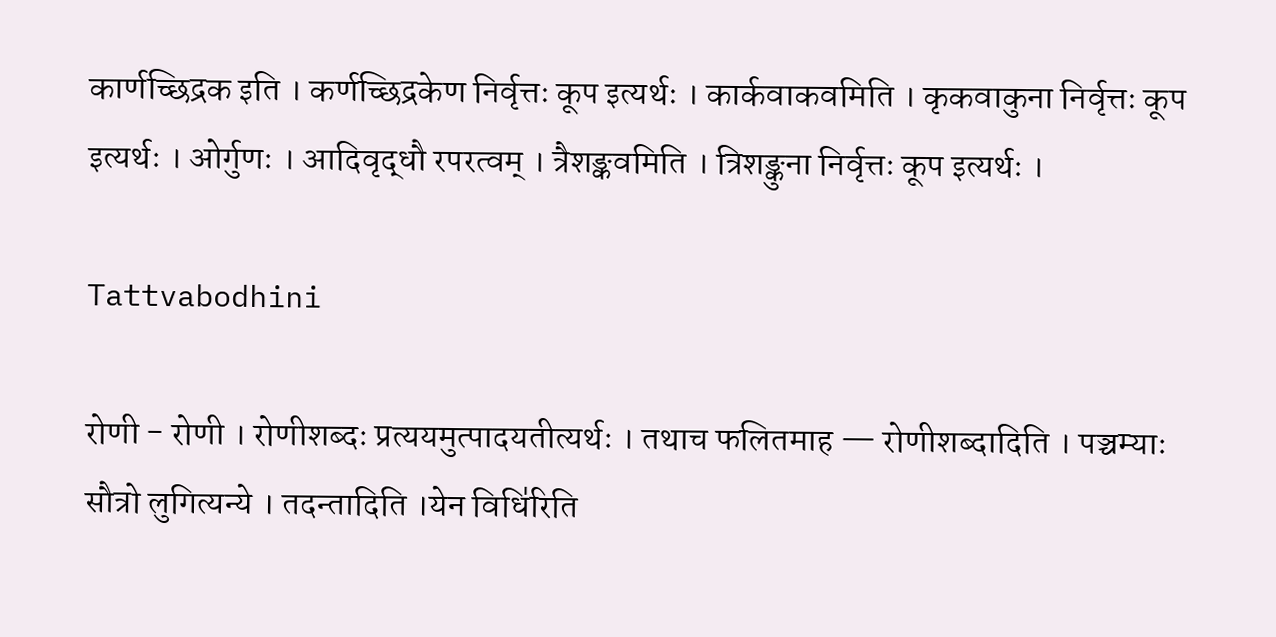कार्णच्छिद्रक इति । कर्णच्छिद्रकेण निर्वृत्तः कूप इत्यर्थः । कार्कवाकवमिति । कृकवाकुना निर्वृत्तः कूप इत्यर्थः । ओर्गुणः । आदिवृद्धौ रपरत्वम् । त्रैशङ्कवमिति । त्रिशङ्कुना निर्वृत्तः कूप इत्यर्थः ।

Tattvabodhini

रोणी - रोणी । रोणीशब्दः प्रत्ययमुत्पादयतीत्यर्थः । तथाच फलितमाह — रोणीशब्दादिति । पञ्चम्याः सौत्रो लुगित्यन्ये । तदन्तादिति ।येन विधि॑रिति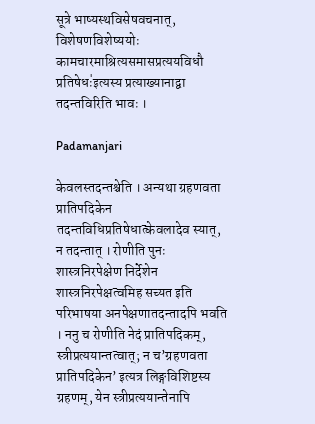सूत्रे भाष्यस्थविसेषवचनात्, विशेषणविशेष्ययोः कामचारमाश्रित्यसमासप्रत्ययविधौ प्रतिषेधः॑इत्यस्य प्रत्याख्यानाद्वा तदन्तविरिति भावः ।

Padamanjari

केवलस्तदन्तश्चेति । अन्यथा ग्रहणवता प्रातिपदिकेन तदन्तविधिप्रतिषेधात्केवलादेव स्यात्, न तदन्तात् । रोणीति पुनः शास्त्रनिरपेक्षेण निर्देशेन शास्त्रनिरपेक्षत्वमिह सच्यत इति परिभाषया अनपेक्षणातदन्तादपि भवति । ननु च रोणीति नेदं प्रातिपदिकम्, स्त्रीप्रत्ययान्तत्वात्; न च’ग्रहणवता प्रातिपदिकेन’ इत्यत्र लिङ्गविशिष्टस्य ग्रहणम्, येन स्त्रीप्रत्ययान्तेनापि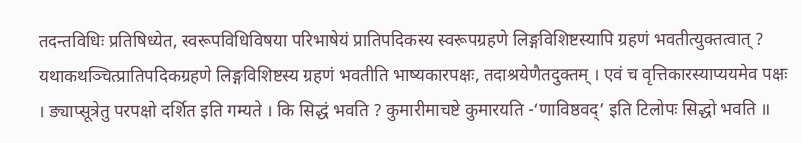तदन्तविधिः प्रतिषिध्येत, स्वरूपविधिविषया परिभाषेयं प्रातिपदिकस्य स्वरूपग्रहणे लिङ्गविशिष्टस्यापि ग्रहणं भवतीत्युक्तत्वात् ? यथाकथञ्चित्प्रातिपदिकग्रहणे लिङ्गविशिष्टस्य ग्रहणं भवतीति भाष्यकारपक्षः, तदाश्रयेणैतदुक्तम् । एवं च वृत्तिकारस्याप्ययमेव पक्षः । ङ्याप्सूत्रेतु परपक्षो दर्शित इति गम्यते । कि सिद्धं भवति ? कुमारीमाचष्टे कुमारयति -‘णाविष्ठवद्’ इति टिलोपः सिद्धो भवति ॥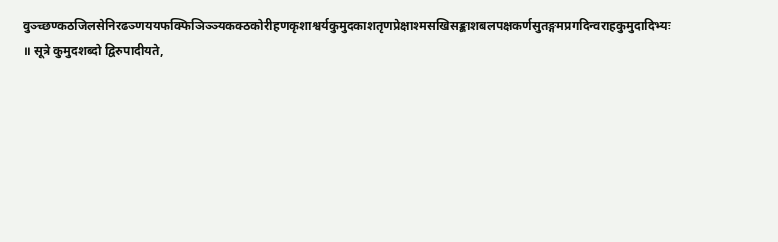वुञ्च्छण्कठजिलसेनिरढञ्णययफक्फिञिञ्ञ्यकक्ठकोरीहणकृशाश्वर्यकुमुदकाशतृणप्रेक्षाश्मसखिसङ्काशबलपक्षकर्णसुतङ्गमप्रगदिन्वराहकुमुदादिभ्यः ॥ सूत्रे कुमुदशब्दो द्विरुपादीयते,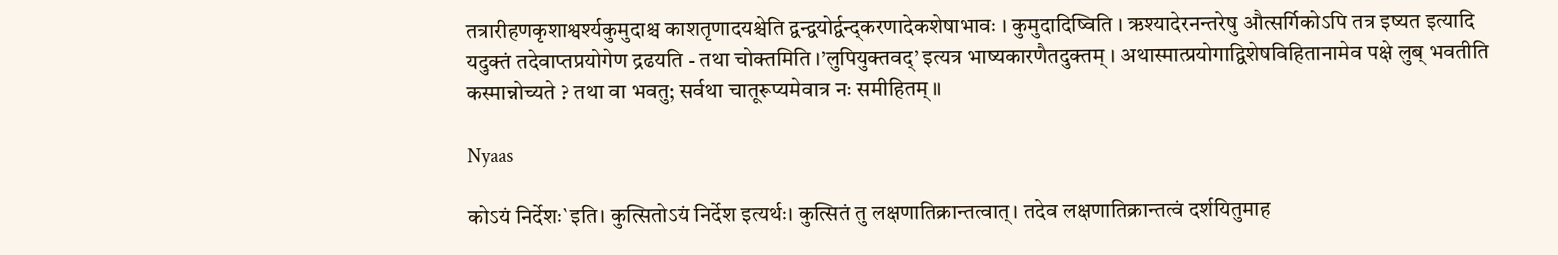तत्रारीहणकृशाश्वर्श्यकुमुदाश्च काशतृणादयश्चेति द्वन्द्वयोर्द्वन्द्करणादेकशेषाभावः । कुमुदादिष्विति । ऋश्यादेरनन्तरेषु औत्सर्गिकोऽपि तत्र इष्यत इत्यादि यदुक्तं तदेवाप्तप्रयोगेण द्रढयति - तथा चोक्तमिति ।’लुपियुक्तवद्’ इत्यत्र भाष्यकारणैतदुक्तम् । अथास्मात्प्रयोगाद्विशेषविहितानामेव पक्षे लुब् भवतीति कस्मान्नोच्यते ? तथा वा भवतु; सर्वथा चातूरूप्यमेवात्र नः समीहितम् ॥

Nyaas

कोऽयं निर्देशः`इति। कुत्सितोऽयं निर्देश इत्यर्थः। कुत्सितं तु लक्षणातिक्रान्तत्वात्। तदेव लक्षणातिक्रान्तत्वं दर्शयितुमाह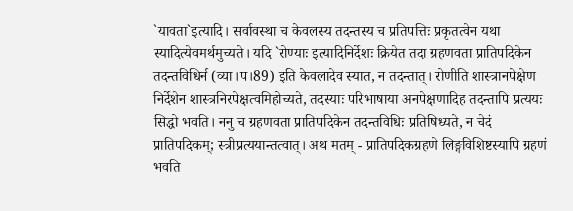`यावता`इत्यादि। सर्वावस्था च केवलस्य तदन्तस्य च प्रतिपत्तिः प्रकृतत्वेन यथा स्यादित्येवमर्थमुच्यते। यदि `रोण्याः इत्यादिनिर्देशः क्रियेत तदा ग्रहणवता प्रातिपदिकेन तदन्तविधिर्न (व्या।प।89) इति केवलादेव स्यात, न तदन्तात्। रोणीति शास्त्रानपेक्षेण निर्देशेन शास्त्रनिरपेक्षत्वमिहोच्यते, तदस्याः परिभाषाया अनपेक्षणादिह तदन्तापि प्रत्ययः सिद्धो भवति। ननु च ग्रहणवता प्रातिपदिकेन तदन्तविधिः प्रतिषिध्यते, न चेदं प्रातिपदिकम्; स्त्रीप्रत्ययान्तत्वात्। अथ मतम् - प्रातिपदिकग्रहणे लिङ्गविशिष्टस्यापि ग्रहणं भवति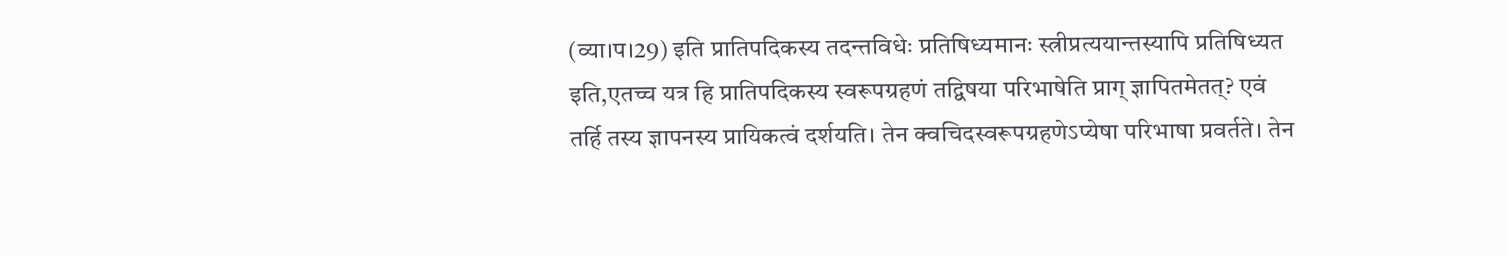(व्या।प।29) इति प्रातिपदिकस्य तदन्तविधेः प्रतिषिध्यमानः स्त्रीप्रत्ययान्तस्यापि प्रतिषिध्यत इति,एतच्च यत्र हि प्रातिपदिकस्य स्वरूपग्रहणं तद्विषया परिभाषेति प्राग् ज्ञापितमेतत्? एवं तर्हि तस्य ज्ञापनस्य प्रायिकत्वं दर्शयति। तेन क्वचिदस्वरूपग्रहणेऽप्येषा परिभाषा प्रवर्तते। तेन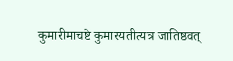कुमारीमाचष्टे कुमारयतीत्यत्र जातिष्ठवत्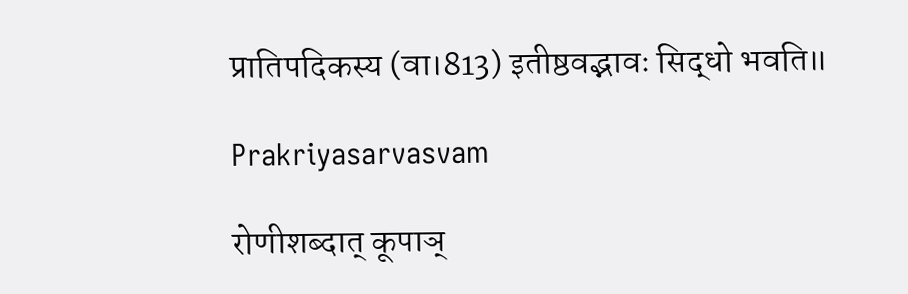प्रातिपदिकस्य (वा।813) इतीष्ठवद्भावः सिद्धो भवति॥

Prakriyasarvasvam

रोणीशब्दात् कूपाञ्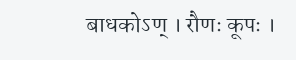बाधकोऽण् । रौणः कूपः ।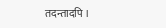तदन्तादपि ।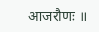आजरौणः ॥